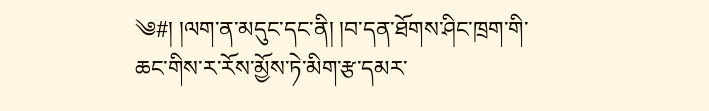༄#། །ལག་ན་མདུང་དང་ནི། །བ་དན་ཐོགས་ཤིང་ཁྲག་གི་ཆང་གིས་ར་རོས་མྱོས་ཏེ་མིག་རྩ་དམར་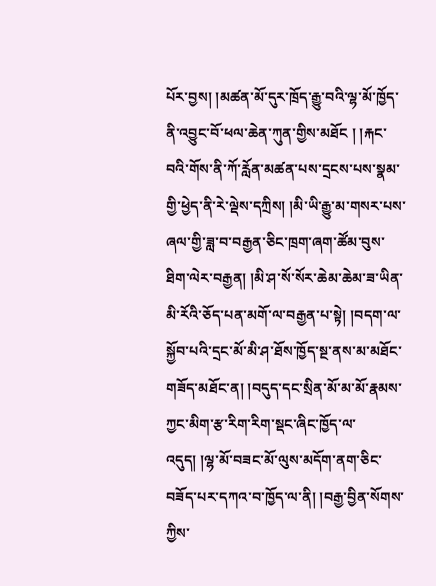པོར་བྱས། །མཚན་མོ་དུར་ཁྲོད་རྒྱུ་བའི་ལྷ་མོ་ཁྱོད་ནི་འབྱུང་བོ་ཕལ་ཆེན་ཀུན་གྱིས་མཐོང ། །རྐང་བའི་གོས་ནི་ཀོ་རློན་མཚན་པས་དྲངས་པས་སྣམ་གྱི་ཕྱེད་ནི་རེ་ལྡེས་དཀྲིས། །མི་ཡི་རྒྱུ་མ་གསར་པས་ཞལ་གྱི་ཟླ་བ་བརྒྱན་ཅིང་ཁྲག་ཞག་ཚོམ་བུས་ཐིག་ལེར་བརྒྱན། །མི་ཤ་སོ་སོར་ཆེམ་ཆེམ་ཟ་ཡིན་མི་རོའི་ཅོད་པན་མགོ་ལ་བརྒྱན་པ་སྟེ། །བདག་ལ་སྐྱོབ་པའི་དྲང་མོ་མི་ཤ་ཐོས་ཁྱོད་སྔ་ནས་མ་མཐོང་གཟོད་མཐོང་ན། །བདུད་དང་སྲིན་མོ་མ་མོ་རྣམས་ཀྱང་མིག་རྩ་རིག་རིག་སྡང་ཞིང་ཁྱོད་ལ་འདུད། །ལྷ་མོ་བཟང་མོ་ལུས་མདོག་ནག་ཅིང་བཟོད་པར་དཀའ་བ་ཁྱོད་ལ་ནི། །བརྒྱ་བྱིན་སོགས་ཀྱིས་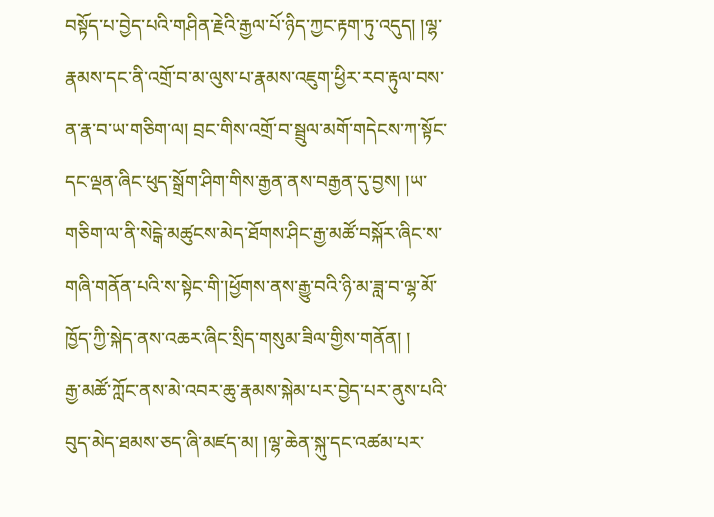བསྟོད་པ་བྱེད་པའི་གཤིན་རྗེའི་རྒྱལ་པོ་ཉིད་ཀྱང་རྟག་ཏུ་འདུད། །ལྷ་རྣམས་དང་ནི་འགྲོ་བ་མ་ལུས་པ་རྣམས་འཇུག་ཕྱིར་རབ་རྟུལ་བས་ན་རྣ་བ་ཡ་གཅིག་ལ། བྲང་གིས་འགྲོ་བ་སྦྲུལ་མགོ་གདེངས་ཀ་སྟོང་དང་ལྡན་ཞིང་ཕུད་སྒྲོག་ཤིག་གིས་རྒྱན་ནས་བརྒྱན་དུ་བྱས། །ཡ་གཅིག་ལ་ནི་སེངྒེ་མཚུངས་མེད་ཐོགས་ཤིང་རྒྱ་མཚོ་བསྐོར་ཞིང་ས་གཞི་གནོན་པའི་ས་སྟེང་གི་།ཕྱོགས་ནས་རྒྱུ་བའི་ཉི་མ་ཟླ་བ་ལྷ་མོ་ཁྱོད་ཀྱི་སྐེད་ནས་འཆར་ཞིང་སྲིད་གསུམ་ཟིལ་གྱིས་གནོན། །
རྒྱ་མཚོ་ཀློང་ནས་མེ་འབར་ཆུ་རྣམས་སྐེམ་པར་བྱེད་པར་ནུས་པའི་བུད་མེད་ཐམས་ཅད་ཞི་མཛད་མ། །ལྷ་ཆེན་སྐུ་དང་འཚམ་པར་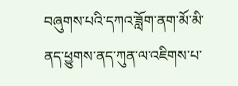བཞུགས་པའི་དཀའ་ཟློག་ནག་མོ་མི་ནད་ཕྱུགས་ནད་ཀུན་ལ་འཇིགས་པ་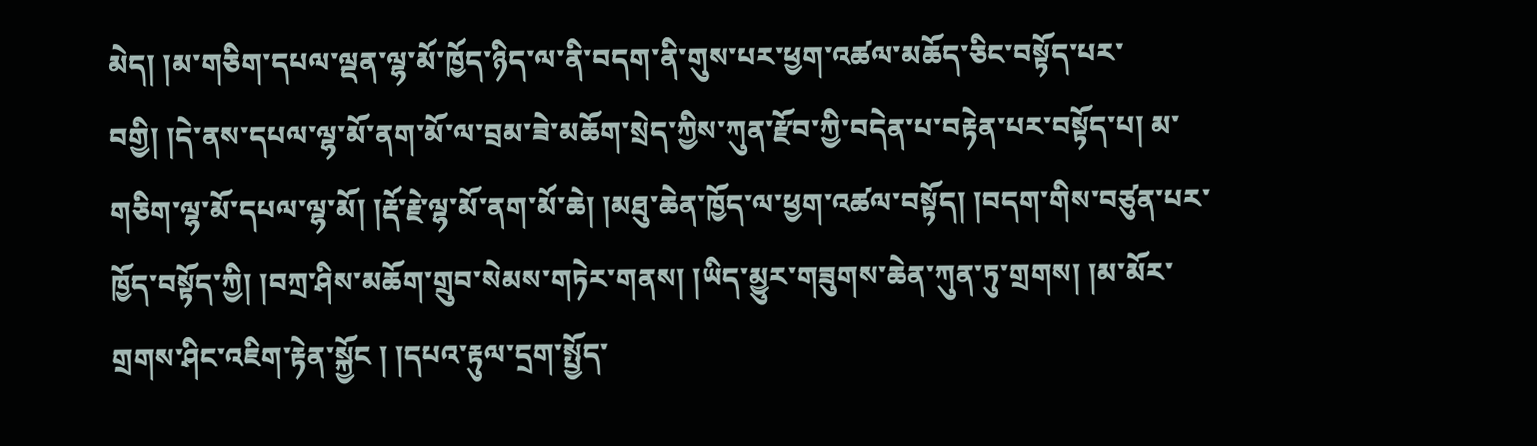མེད། །མ་གཅིག་དཔལ་ལྡན་ལྷ་མོ་ཁྱོད་ཉིད་ལ་ནི་བདག་ནི་གུས་པར་ཕྱག་འཚལ་མཆོད་ཅིང་བསྟོད་པར་བགྱི། །དེ་ནས་དཔལ་ལྷ་མོ་ནག་མོ་ལ་བྲམ་ཟེ་མཆོག་སྲེད་ཀྱིས་ཀུན་རྫོབ་ཀྱི་བདེན་པ་བརྟེན་པར་བསྟོད་པ། མ་གཅིག་ལྷ་མོ་དཔལ་ལྷ་མོ། །རྡོ་རྗེ་ལྷ་མོ་ནག་མོ་ཆེ། །མཐུ་ཆེན་ཁྱོད་ལ་ཕྱག་འཚལ་བསྟོད། །བདག་གིས་བཙུན་པར་ཁྱོད་བསྟོད་ཀྱི། །བཀྲ་ཤིས་མཆོག་གྲུབ་སེམས་གཏེར་གནས། །ཡིད་མྱུར་གཟུགས་ཆེན་ཀུན་ཏུ་གྲགས། །མ་མོར་གྲགས་ཤིང་འཇིག་རྟེན་སྐྱོང ། །དཔའ་རྟུལ་དྲག་སྤྱོད་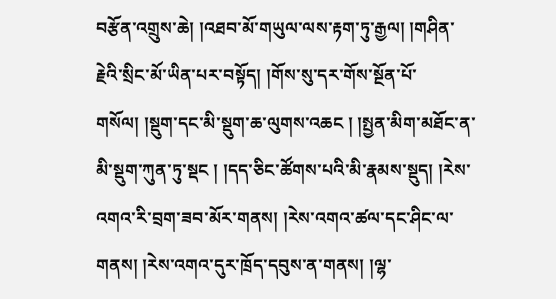བརྩོན་འགྲུས་ཆེ། །འཐབ་མོ་གཡུལ་ལས་རྟག་ཏུ་རྒྱལ། །གཤིན་རྗེའི་སྲིང་མོ་ཡིན་པར་བསྟོད། །གོས་སུ་དར་གོས་སྔོན་པོ་གསོལ། །སྡུག་དང་མི་སྡུག་ཆ་ལུགས་འཆང ། །སྤྱན་མིག་མཐོང་ན་མི་སྡུག་ཀུན་ཏུ་སྡང ། །དད་ཅིང་ཚོགས་པའི་མི་རྣམས་སྡུད། །རེས་འགའ་རི་བྲག་ཟབ་མོར་གནས། །རེས་འགའ་ཚལ་དང་ཤིང་ལ་གནས། །རེས་འགའ་དུར་ཁྲོད་དབུས་ན་གནས། །ལྷ་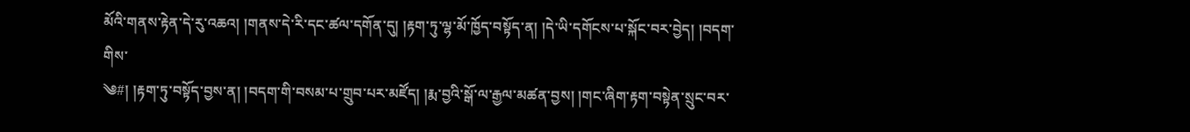མོའི་གནས་རྟེན་དེ་རུ་འཆའ། །གནས་དེ་རི་དང་ཚལ་དགོན་དུ། །རྟག་ཏུ་ལྷ་མོ་ཁྱོད་བསྟོད་ན། །དེ་ཡི་དགོངས་པ་སྐོང་བར་བྱེད། །བདག་གིས་
༄#། །རྟག་ཏུ་བསྟོད་བྱས་ན། །བདག་གི་བསམ་པ་གྲུབ་པར་མཛོད། །རྨ་བྱའི་སྒོ་ལ་རྒྱལ་མཚན་བྱས། །གང་ཞིག་རྟག་བསྟེན་སྲུང་བར་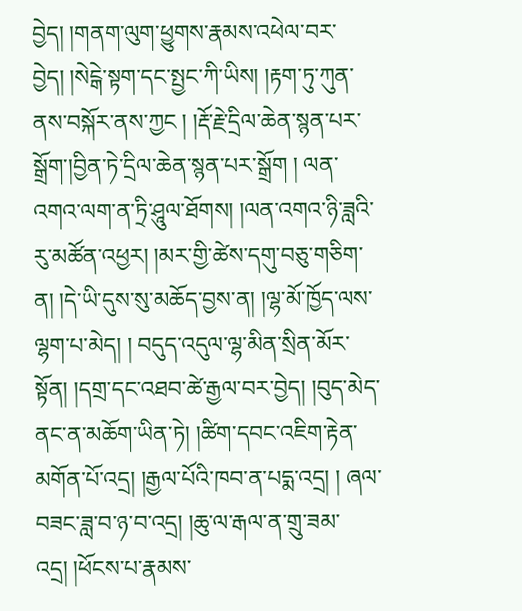བྱེད། །གནག་ལུག་ཕྱུགས་རྣམས་འཕེལ་བར་བྱེད། །སེངྒེ་སྟག་དང་སྤྱང་ཀི་ཡིས། །རྟག་ཏུ་ཀུན་ནས་བསྐོར་ནས་ཀྱང ། །རྡོ་རྗེ་དྲིལ་ཆེན་སྙན་པར་སྒྲོག་།བྱིན་ཏེ་དྲིལ་ཆེན་སྙན་པར་སྒྲོག ། ལན་འགའ་ལག་ན་ཏྲི་ཤཱུལ་ཐོགས། །ལན་འགའ་ཉི་ཟླའི་རུ་མཚོན་འཕྱར། །མར་གྱི་ཚེས་དགུ་བཅུ་གཅིག་ན། །དེ་ཡི་དུས་སུ་མཆོད་བྱས་ན། །ལྷ་མོ་ཁྱོད་ལས་ལྷག་པ་མེད། ། བདུད་འདུལ་ལྷ་མིན་སྲིན་མོར་སྟོན། །དགྲ་དང་འཐབ་ཚེ་རྒྱལ་བར་བྱེད། །བུད་མེད་ནང་ན་མཆོག་ཡིན་ཏེ། །ཚིག་དབང་འཇིག་རྟེན་མགོན་པོ་འདྲ། །རྒྱལ་པོའི་ཁབ་ན་པདྨ་འདྲ། ། ཞལ་བཟང་ཟླ་བ་ཉ་བ་འདྲ། །ཆུ་ལ་རྒལ་ན་གྲུ་ཟམ་འདྲ། །ཕོངས་པ་རྣམས་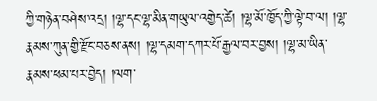ཀྱི་གཉེན་བཤེས་འདྲ། །ལྷ་དང་ལྷ་མིན་གཡུལ་འགྱེད་ཚེ། །ལྷ་མོ་ཁྱོད་ཀྱི་ལྟེ་བ་ལ། །ལྷ་རྣམས་ཀུན་གྱི་རྫོང་བཅས་ནས། །ལྷ་དམག་དཀར་པོ་རྒྱལ་བར་བྱས། །ལྷ་མ་ཡིན་རྣམས་ཕམ་པར་བྱེད། །ལག་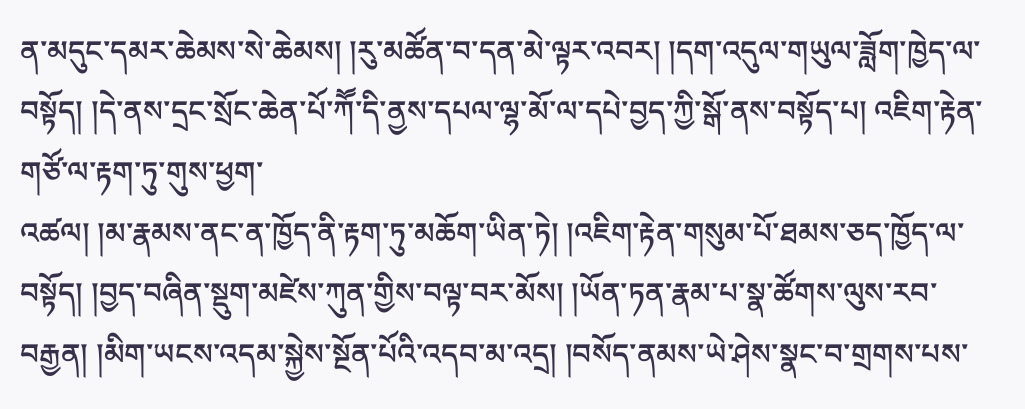ན་མདུང་དམར་ཆེམས་སེ་ཆེམས། །རུ་མཚོན་བ་དན་མེ་ལྟར་འབར། །དག་འདུལ་གཡུལ་ཟློག་ཁྱེད་ལ་བསྟོད། །དེ་ནས་དྲང་སྲོང་ཆེན་པོ་ཀཽ་དི་ནྱས་དཔལ་ལྷ་མོ་ལ་དཔེ་བྱད་ཀྱི་སྒོ་ནས་བསྟོད་པ། འཇིག་རྟེན་གཙོ་ལ་རྟག་ཏུ་གུས་ཕྱག་
འཚལ། །མ་རྣམས་ནང་ན་ཁྱོད་ནི་རྟག་ཏུ་མཆོག་ཡིན་ཏེ། །འཇིག་རྟེན་གསུམ་པོ་ཐམས་ཅད་ཁྱོད་ལ་བསྟོད། །བྱད་བཞིན་སྡུག་མཛེས་ཀུན་གྱིས་བལྟ་བར་མོས། །ཡོན་ཏན་རྣམ་པ་སྣ་ཚོགས་ལུས་རབ་བརྒྱན། །མིག་ཡངས་འདམ་སྐྱེས་སྔོན་པོའི་འདབ་མ་འདྲ། །བསོད་ནམས་ཡེ་ཤེས་སྣང་བ་གྲགས་པས་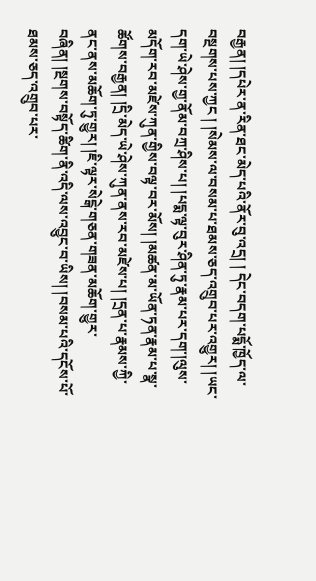བརྒྱན། །དཔེར་ན་རིན་ཐང་མེད་པའི་ནོར་བུ་འདྲ། ། དེང་བདག་པདྨོ་ཁྱོད་ལ་བསྔགས་པས་ཀྱང ། །སེམས་ལ་བསམ་པ་ཐམས་ཅད་འགྲུབ་པར་འགྱུར། །ཡང་དག་ཡེ་ཤེས་གྱ་ནོམ་བཀྲ་ཤིས་པ། །པདྨ་ལྟ་བུར་ཤིན་ཏུ་རྣམ་པར་དག་།ལུས་མདོག་རབ་མཛེས་ཀུན་གྱིས་བལྟ་བར་མོས། །མཚན་མ་ཡོན་ཏན་རྣམ་པ་སྣ་ཚོགས་བརྒྱན། །དྲི་མེད་ཡེ་ཤེས་ཀུན་ནས་རབ་མཛེས་པ། །དྲན་པ་རྣམས་ཀྱི་ནང་ནས་མཆོག་ཏུ་གྱུར། །ཇི་ལྟར་སེངྒེ་གཅན་གཟན་མཆོག་གྱུར་བཞིན། །སྔགས་བསྟོད་ཚིག་ནི་འདི་ལས་འབྱུང་བ་ཡིས། །བསམ་པའི་དངོས་པོ་ཐམས་ཅད་འགྲུབ་པར་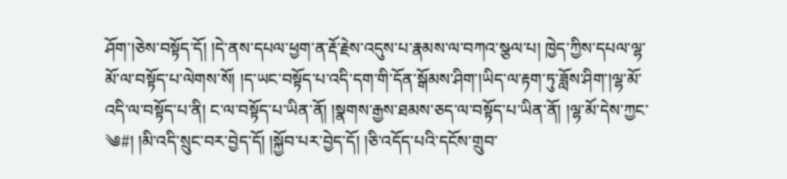ཤོག་།ཅེས་བསྟོད་དོ། །དེ་ནས་དཔལ་ཕྱག་ན་རྡོ་རྗེས་འདུས་པ་རྣམས་ལ་བཀའ་སྩལ་པ། ཁྱེད་ཀྱིས་དཔལ་ལྷ་མོ་ལ་བསྟོད་པ་ལེགས་སོ། །ད་ཡང་བསྟོད་པ་འདི་དག་གི་དོན་སྒོམས་ཤིག་།ཡིད་ལ་རྟག་ཏུ་ཟློས་ཤིག་།ལྷ་མོ་འདི་ལ་བསྟོད་པ་ནི། ང་ལ་བསྟོད་པ་ཡིན་ནོ། །སྣགས་རྒྱས་ཐམས་ཅད་ལ་བསྟོད་པ་ཡིན་ནོ། །ལྷ་མོ་དེས་ཀྱང་
༄#། །མི་འདི་སྲུང་བར་བྱེད་དོ། །སྐྱོབ་པར་བྱེད་དོ། །ཅི་འདོད་པའི་དངོས་གྲུབ་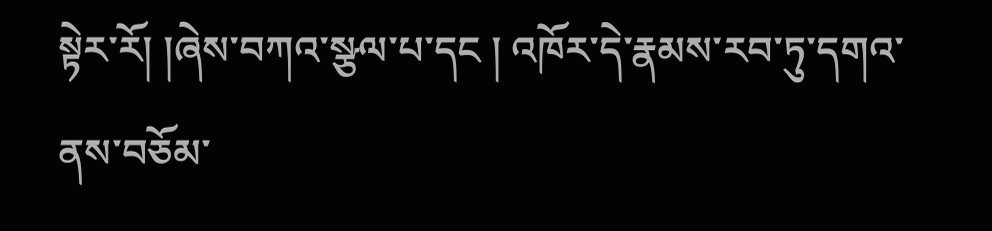སྟེར་རོ། །ཞེས་བཀའ་སྩལ་པ་དང ། འཁོར་དེ་རྣམས་རབ་ཏུ་དགའ་ནས་བཅོམ་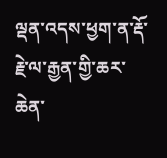ལྡན་འདས་ཕྱག་ན་རྡོ་རྗེ་ལ་རྒྱན་གྱི་ཆར་ཆེན་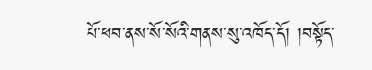པོ་ཕབ་ནས་སོ་སོའི་གནས་སུ་འཁོད་དོ། །བསྟོད་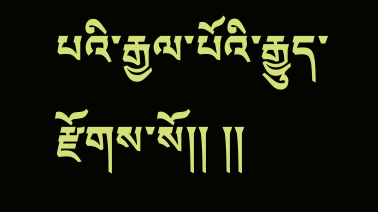པའི་རྒྱལ་པོའི་རྒྱུད་རྫོགས་སོ།། །།